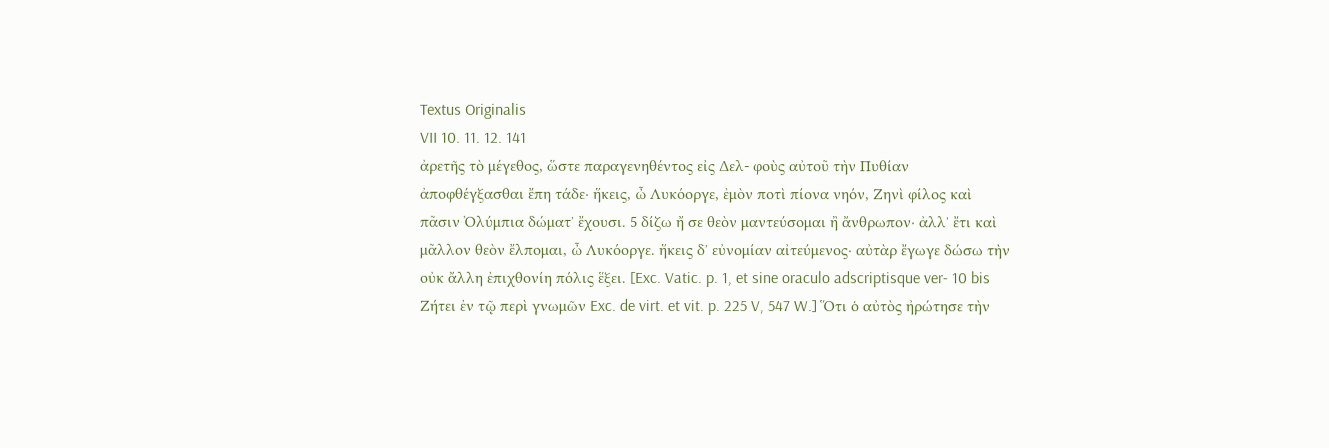Textus Originalis
VII 10. 11. 12. 141
ἀρετῆς τὸ μέγεθος, ὥστε παραγενηθέντος εἰς Δελ- φοὺς αὐτοῦ τὴν Πυθίαν ἀποφθέγξασθαι ἔπη τάδε· ἥκεις, ὦ Λυκόοργε, ἐμὸν ποτὶ πίονα νηόν, Ζηνὶ φίλος καὶ πᾶσιν Ὀλύμπια δώματ᾿ ἔχουσι. 5 δίζω ἤ σε θεὸν μαντεύσομαι ἢ ἄνθρωπον· ἀλλ᾿ ἔτι καὶ μᾶλλον θεὸν ἔλπομαι, ὦ Λυκόοργε. ἥκεις δ᾿ εὐνομίαν αἰτεύμενος· αὐτὰρ ἔγωγε δώσω τὴν οὐκ ἄλλη ἐπιχθονίη πόλις ἕξει. [Exc. Vatic. p. 1, et sine oraculo adscriptisque ver- 10 bis Ζήτει ἐν τῷ περὶ γνωμῶν Exc. de virt. et vit. p. 225 V, 547 W.] Ὅτι ὁ αὐτὸς ἠρώτησε τὴν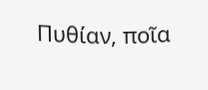Πυθίαν, ποῖα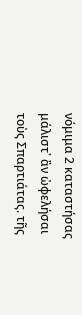νόμιμα 2 καταστήσας μάλιστ᾿ ἂν ὠφελήσαι τοὺς Σπαρτιάτας. τῆς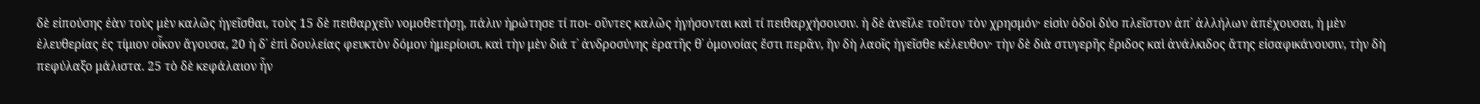δὲ εἰπούσης ἐὰν τοὺς μὲν καλῶς ἡγεῖσθαι, τοὺς 15 δὲ πειθαρχεῖν νομοθετήσῃ, πάλιν ἠρώτησε τί ποι- οῦντες καλῶς ἡγήσονται καὶ τί πειθαρχήσουσιν. ἡ δὲ ἀνεῖλε τοῦτον τὸν χρησμόν· εἰσὶν ὁδοὶ δύο πλεῖστον ἀπ᾿ ἀλλήλων ἀπέχουσαι, ἡ μὲν ἐλευθερίας ἐς τίμιον οἶκον ἄγουσα, 20 ἡ δ᾿ ἐπὶ δουλείας φευκτὸν δόμον ἡμερίοισι. καὶ τὴν μὲν διά τ᾿ ἀνδροσύνης ἐρατῆς θ᾿ ὁμονοίας ἔστι περᾶν, ἣν δὴ λαοῖς ἡγεῖσθε κέλευθον· τὴν δὲ διὰ στυγερῆς ἔριδος καὶ ἀνάλκιδος ἄτης εἰσαφικάνουσιν, τὴν δὴ πεφύλαξο μάλιστα. 25 τὸ δὲ κεφάλαιον ἦν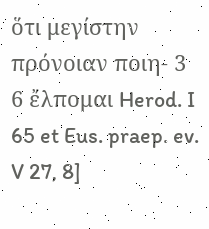ὅτι μεγίστην πρόνοιαν ποιη- 3
6 ἔλπομαι Herod. I 65 et Eus. praep. ev. V 27, 8]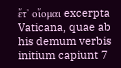ἔτ᾿ οἴομαι excerpta Vaticana, quae ab his demum verbis initium capiunt 7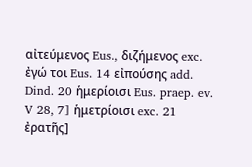αἰτεύμενος Eus., διζήμενος exc. ἐγώ τοι Eus. 14 εἰπούσης add. Dind. 20 ἡμερίοισι Eus. praep. ev. V 28, 7] ἡμετρίοισι exc. 21 ἐρατῆς]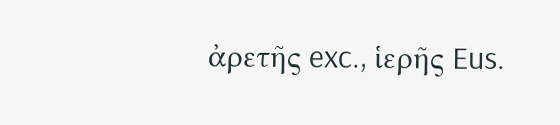ἀρετῆς exc., ἱερῆς Eus.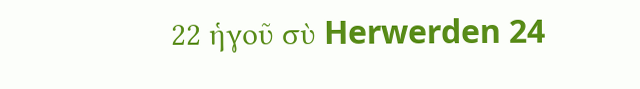22 ἡγοῦ σὺ Herwerden 24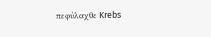πεφύλαχθε Krebs